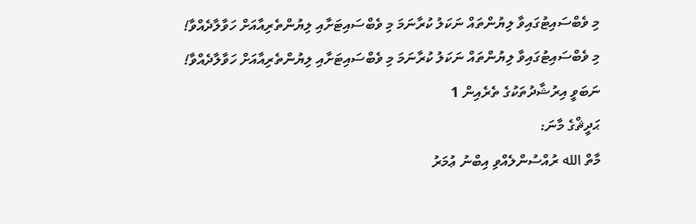މި ވެބްސައިޓުގައިވާ ލިޔުންތައް ނަކަލު ކުރާނަމަ މި ވެބްސައިޓަށާއި ލިޔުންތެރިއާއަށް ހަވާލާދެއްވާ!
މި ވެބްސައިޓުގައިވާ ލިޔުންތައް ނަކަލު ކުރާނަމަ މި ވެބްސައިޓަށާއި ލިޔުންތެރިއާއަށް ހަވާލާދެއްވާ!
ނަބަވީ އިރުޝާދުތަކުގެ ތެރެއިން 1
ޙަދީޘްގެ މާނަ:
މާތް الله ރުއްސުންލެއްވި އިބްނު ޢުމަރު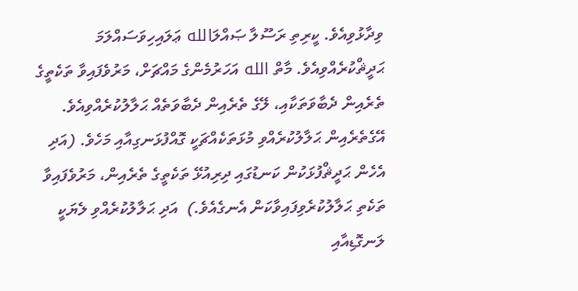ވިދާޅުވިއެވެ. ކީރިތި ރަސޫލާ ޞައްލަالله ޢަލައިހިވަސައްލަމަ ޙަދީޘްކުރެއްވިއެވެ. މާތް الله އަހަރުމެންގެ މައްޗަށް، މަރުވެފައިވާ ތަކެތީގެ ތެރެއިން ދެބާވަތަކާއި، ލޭގެ ތެރެއިން ދެބާވަތެއް ޙަލާލުކުރެއްވިއެވެ. އޭގެތެރެއިން ޙަލާލުކުރެއްވި މުޅަތަކެއްޗަކީ ގޮއްފުޅަނގިއާއި މަހެވެ. (އަދި އެހެން ޙަދީޘްފުޅަކުން ކަނޑުގައި ދިރިއުޅޭ ތަކެތީގެ ތެރެއިން، މަރުވެފައިވާ ތަކެތި ޙަލާލުކުރެވިފައިވާކަން އެނގެއެވެ.)  އަދި ޙަލާލުކުރެއްވި ލެޔަކީ ލަނގޮޑިއާއި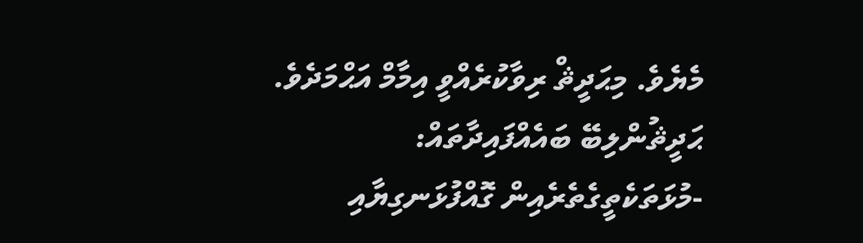މެޔެވެ. މިޙަދީޘް ރިވާކުރެއްވީ އިމާމް އަޙްމަދެވެ.
ޙަދީޘުންލިބޭ ބައެއްފައިދާތައް:
-މުޅަތަކެތީގެތެރެއިން ގޮއްފުޅަނގިޔާއި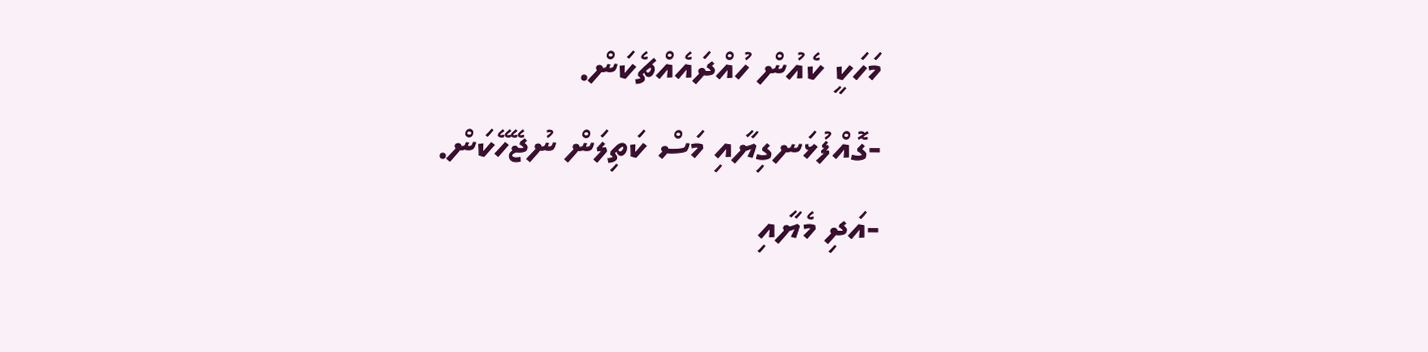މަހަކީ ކެއުން ހުއްދައެއްޗެކަން.
-ގޮއްފުޅަނގިޔާއި މަސް ކަތިލަން ނުޖޭހޭކަން.
-އަދި މެޔާއި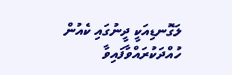ލަގޮނޑިއަކީ ދީނުގައި ކެއުން ހުއްދަކުރައްވާފައިވާ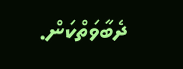ދެބާވަތްކަން.